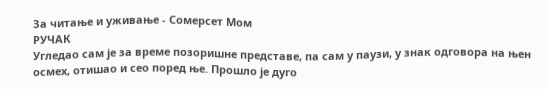За читање и уживање - Сомерсет Мом
РУЧАК
Угледао сам је за време позоришне представе, па сам у паузи, у знак одговора на њен осмех, отишао и сео поред ње. Прошло је дуго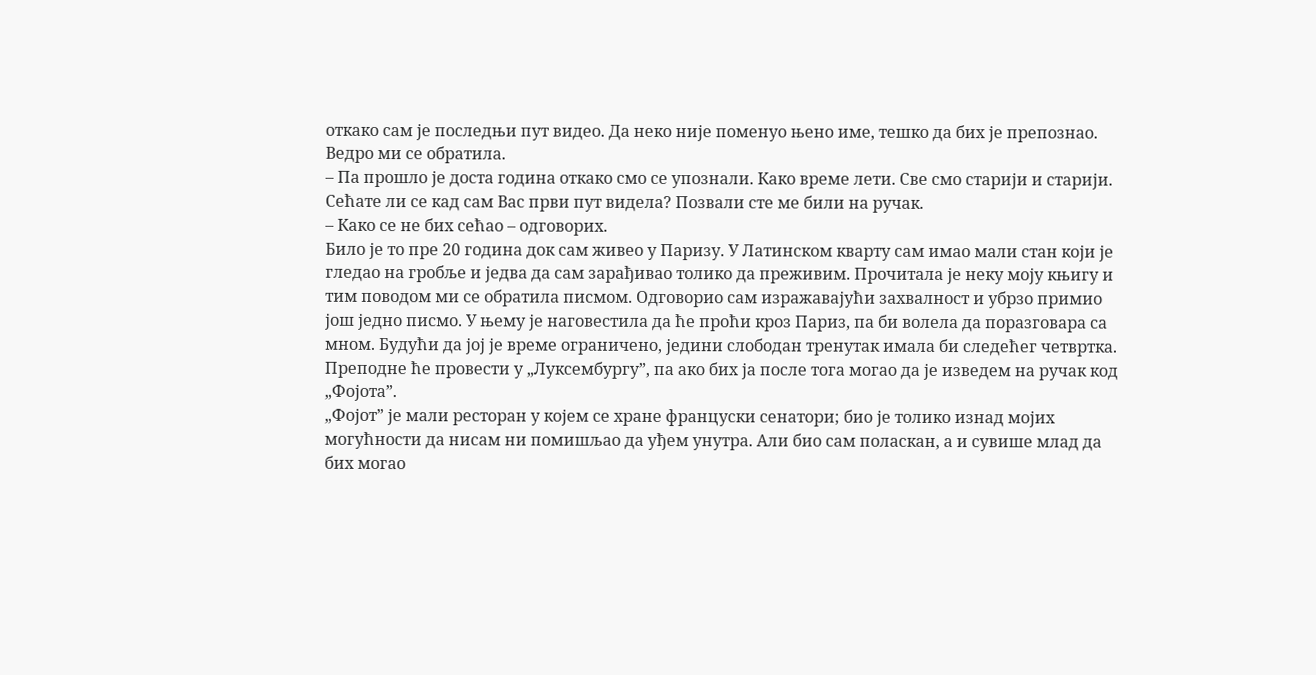откако сам је последњи пут видео. Да неко није поменуо њено име, тешко да бих је препознао. Ведро ми се обратила.
– Па прошло је доста година откако смо се упознали. Како време лети. Све смо старији и старији. Сећате ли се кад сам Вас први пут видела? Позвали сте ме били на ручак.
– Како се не бих сећао – одговорих.
Било је то пре 20 година док сам живео у Паризу. У Латинском кварту сам имао мали стан који је гледао на гробље и једва да сам зарађивао толико да преживим. Прочитала је неку моју књигу и тим поводом ми се обратила писмом. Одговорио сам изражавајући захвалност и убрзо примио још једно писмо. У њему је наговестила да ће проћи кроз Париз, па би волела да поразговара са мном. Будући да јој је време ограничено, једини слободан тренутак имала би следећег четвртка. Преподне ће провести у „Луксембургу”, па ако бих ја после тога могао да је изведем на ручак код „Фојота”.
„Фојот” је мали ресторан у којем се хране француски сенатори; био је толико изнад мојих могућности да нисам ни помишљао да уђем унутра. Али био сам поласкан, а и сувише млад да бих могао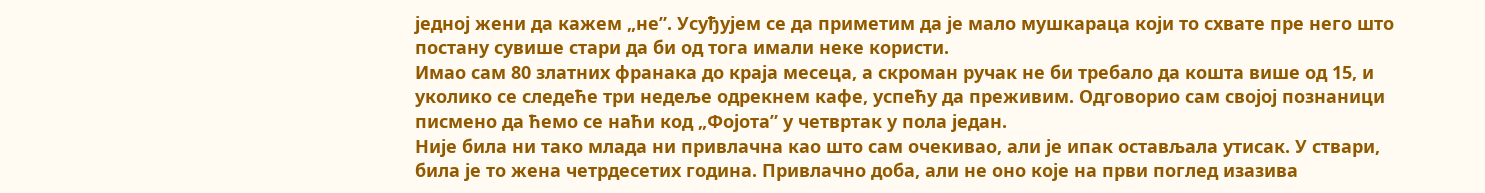једној жени да кажем „не”. Усуђујем се да приметим да је мало мушкараца који то схвате пре него што постану сувише стари да би од тога имали неке користи.
Имао сам 80 златних франака до краја месеца, а скроман ручак не би требало да кошта више од 15, и уколико се следеће три недеље одрекнем кафе, успећу да преживим. Одговорио сам својој познаници писмено да ћемо се наћи код „Фојота” у четвртак у пола један.
Није била ни тако млада ни привлачна као што сам очекивао, али је ипак остављала утисак. У ствари, била је то жена четрдесетих година. Привлачно доба, али не оно које на први поглед изазива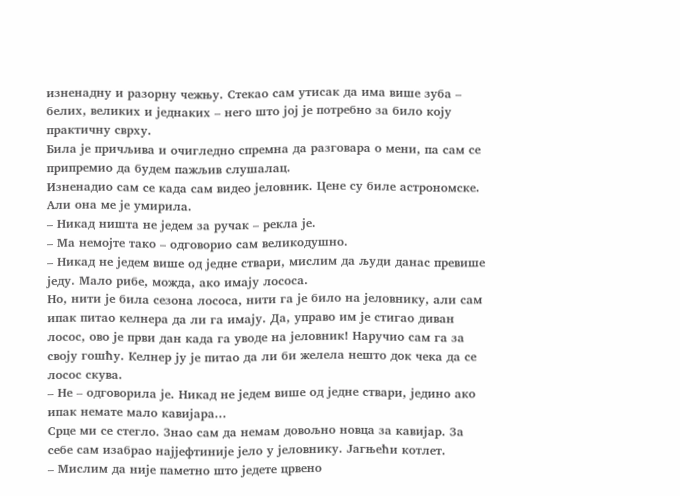изненадну и разорну чежњу. Стекао сам утисак да има више зуба – белих, великих и једнаких – него што јој је потребно за било коју практичну сврху.
Била је причљива и очигледно спремна да разговара о мени, па сам се припремио да будем пажљив слушалац.
Изненадио сам се када сам видео јеловник. Цене су биле астрономске. Али она ме је умирила.
– Никад ништа не једем за ручак – рекла је.
– Ма немојте тако – одговорио сам великодушно.
– Никад не једем више од једне ствари, мислим да људи данас превише једу. Мало рибе, можда, ако имају лососа.
Но, нити је била сезона лососа, нити га је било на јеловнику, али сам ипак питао келнера да ли га имају. Да, управо им је стигао диван лосос, ово је први дан када га уводе на јеловник! Наручио сам га за своју гошћу. Келнер ју је питао да ли би желела нешто док чека да се лосос скува.
– Не – одговорила је. Никад не једем више од једне ствари, једино ако ипак немате мало кавијара...
Срце ми се стегло. Знао сам да немам довољно новца за кавијар. За себе сам изабрао најјефтиније јело у јеловнику. Јагњећи котлет.
– Мислим да није паметно што једете црвено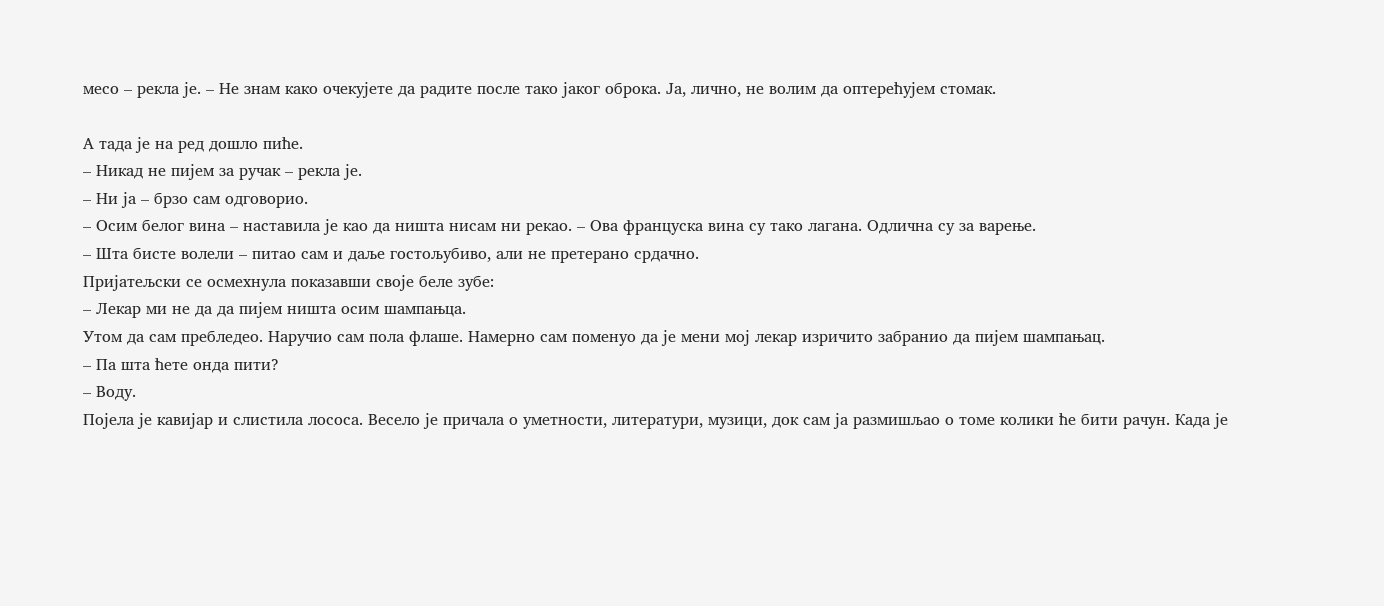месо – рекла је. – Не знам како очекујете да радите после тако јаког оброка. Ја, лично, не волим да оптерећујем стомак.

А тада је на ред дошло пиће.
– Никад не пијем за ручак – рекла је.
– Ни ја – брзо сам одговорио.
– Осим белог вина – наставила је као да ништа нисам ни рекао. – Ова француска вина су тако лагана. Одлична су за варење.
– Шта бисте волели – питао сам и даље гостољубиво, али не претерано срдачно.
Пријатељски се осмехнула показавши своје беле зубе:
– Лекар ми не да да пијем ништа осим шампањца.
Утом да сам пребледео. Наручио сам пола флаше. Намерно сам поменуо да је мени мој лекар изричито забранио да пијем шампањац.
– Па шта ћете онда пити?
– Воду.
Појела је кавијар и слистила лососа. Весело је причала о уметности, литератури, музици, док сам ја размишљао о томе колики ће бити рачун. Када је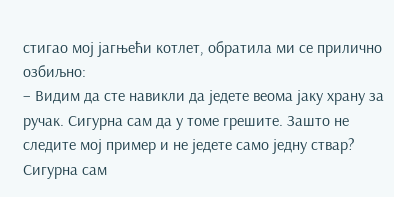стигао мој јагњећи котлет, обратила ми се прилично озбиљно:
– Видим да сте навикли да једете веома јаку храну за ручак. Сигурна сам да у томе грешите. Зашто не следите мој пример и не једете само једну ствар? Сигурна сам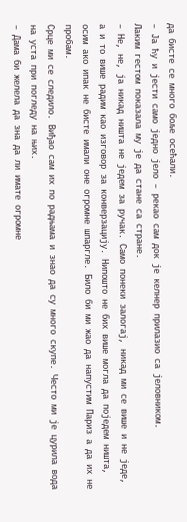да бисте се много боље осећали.
– Ја ћу и јести само једно јело – рекао сам док је келнер прилазио са јеловником.
Лаким гестом показала му је да стане са стране.
– Не, не, ја никад ништа не једем за ручак. Само понеки залогај, никад ми се више и не једе, а и то више радим као изговор за конверзацију. Нипошто не бих више могла да поједем ништа, осим ако ипак не бисте имали оне огромне шпаргле. Било би ми жао да напустим Париз а да их не пробам.
Срце ми се следило. Виђао сам их по радњама и знао да су много скупе. Често ми је цурила вода на уста при погледу на њих.
– Дама би желела да зна да ли имате огромне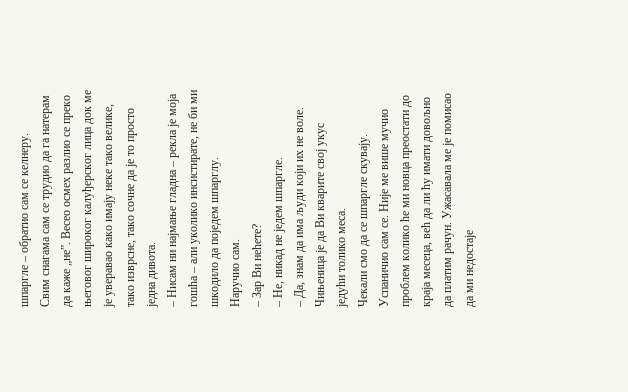шпаргле – обратио сам се келнеру.
Свим снагама сам се трудио да га натерам да каже „не”. Весео осмех разлио се преко његовог широког калуђерског лица док ме је уверавао како имају неке тако велике, тако изврсне, тако сочне да је то просто једна дивота.
– Нисам ни најмање гладна – рекла је моја гошћа – али уколико инсистирате, не би ми шкодило да поједем шпарглу.
Наручио сам.
– Зар Ви нећете?
– Не, никад не једем шпаргле.
– Да, знам да има људи који их не воле. Чињеница је да Ви кварите свој укус једући толико меса.
Чекали смо да се шпаргле скувају. Успаничио сам се. Није ме више мучио проблем колико ће ми новца преостати до краја месеца, већ да ли ћу имати довољно да платим рачун. Ужасавала ме је помисао да ми недостаје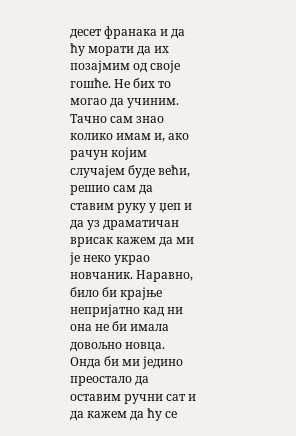десет франака и да ћу морати да их позајмим од своје гошће. Не бих то могао да учиним.
Тачно сам знао колико имам и, ако рачун којим случајем буде већи, решио сам да ставим руку у џеп и да уз драматичан врисак кажем да ми је неко украо новчаник. Наравно, било би крајње непријатно кад ни она не би имала довољно новца. Онда би ми једино преостало да оставим ручни сат и да кажем да ћу се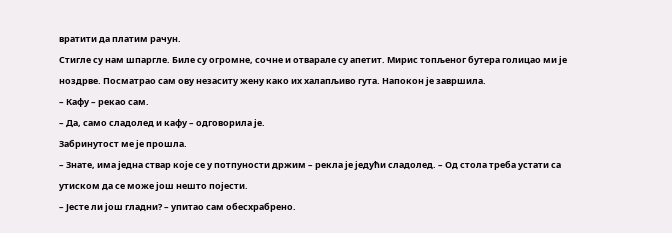вратити да платим рачун.
Стигле су нам шпаргле. Биле су огромне, сочне и отварале су апетит. Мирис топљеног бутера голицао ми је ноздрве. Посматрао сам ову незаситу жену како их халапљиво гута. Напокон је завршила.
– Кафу – рекао сам.
– Да, само сладолед и кафу – одговорила је.
Забринутост ме је прошла.
– Знате, има једна ствар које се у потпуности држим – рекла је једући сладолед. – Од стола треба устати са утиском да се може још нешто појести.
– Јесте ли још гладни? – упитао сам обесхрабрено.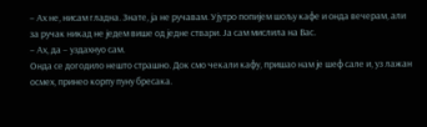– Ах не, нисам гладна. Знате, ја не ручавам. Ујутро попијем шољу кафе и онда вечерам, али за ручак никад не једем више од једне ствари. Ја сам мислила на Вас.
– Ах, да – уздахнуо сам.
Онда се догодило нешто страшно. Док смо чекали кафу, пришао нам је шеф сале и, уз лажан осмех, принео корпу пуну бресака.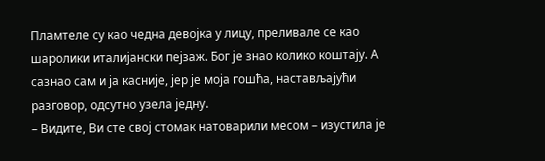Пламтеле су као чедна девојка у лицу, преливале се као шаролики италијански пејзаж. Бог је знао колико коштају. А сазнао сам и ја касније, јер је моја гошћа, настављајући разговор, одсутно узела једну.
– Видите, Ви сте свој стомак натоварили месом – изустила је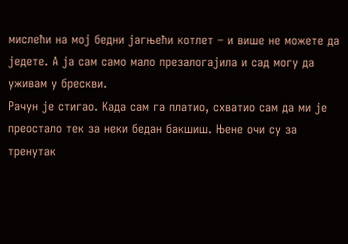мислећи на мој бедни јагњећи котлет – и више не можете да једете. А ја сам само мало презалогајила и сад могу да уживам у брескви.
Рачун је стигао. Када сам га платио, схватио сам да ми је преостало тек за неки бедан бакшиш. Њене очи су за тренутак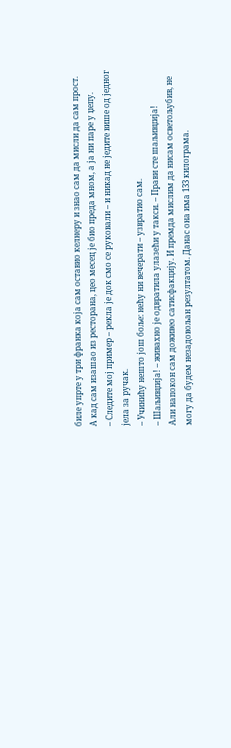биле упрте у три франка која сам оставио келнеру и знао сам да мисли да сам прост.
А кад сам изашао из ресторана, цео месец је био преда мном, а ја ни паре у џепу.
– Следите мој пример – рекла је док смо се руковали – и никад не једите више од једног јела за ручак.
– Учинићу нешто још боље: нећу ни вечерати – узвратио сам.
– Шаљивџија! – живахно је одвратила улазећи у такси. – Прави сте шаљивџија!
Али напокон сам доживео сатисфакцију. И премда мислим да нисам осветољубив, не могу да будем незадовољан резултатом. Данас она има 133 килограма.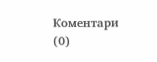Коментари (0)